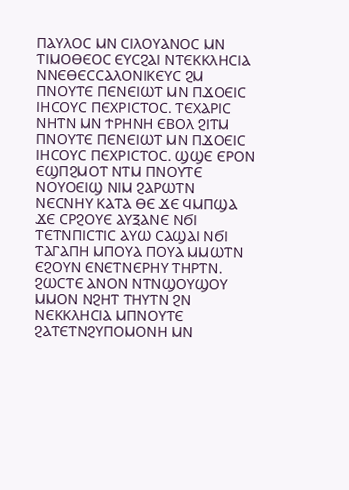ⲠⲀⲨⲖⲞⲤ ⲘⲚ ⲤⲒⲖⲞⲨⲀⲚⲞⲤ ⲘⲚ ⲦⲒⲘⲞⲐⲈⲞⲤ ⲈⲨⲤϨⲀⲒ ⲚⲦⲈⲔⲔⲖⲎⲤⲒⲀ ⲚⲚⲈⲐⲈⲤⲤⲀⲖⲞⲚⲒⲔⲈⲨⲤ ϨⲘ ⲠⲚⲞⲨⲦⲈ ⲠⲈⲚⲈⲒⲰⲦ ⲘⲚ ⲠϪⲞⲈⲒⲤ ⲒⲎⲤⲞⲨⲤ ⲠⲈⲬⲢⲒⲤⲦⲞⲤ. ⲦⲈⲬⲀⲢⲒⲤ ⲚⲎⲦⲚ ⲘⲚ ϮⲢⲎⲚⲎ ⲈⲂⲞⲖ ϨⲒⲦⲘ ⲠⲚⲞⲨⲦⲈ ⲠⲈⲚⲈⲒⲰⲦ ⲘⲚ ⲠϪⲞⲈⲒⲤ ⲒⲎⲤⲞⲨⲤ ⲠⲈⲬⲢⲒⲤⲦⲞⲤ. ϢϢⲈ ⲈⲢⲞⲚ ⲈϢⲠϨⲘⲞⲦ ⲚⲦⲘ ⲠⲚⲞⲨⲦⲈ ⲚⲞⲨⲞⲈⲒϢ ⲚⲒⲘ ϨⲀⲢⲰⲦⲚ ⲚⲈⲤⲚⲎⲨ ⲔⲀⲦⲀ ⲐⲈ ϪⲈ ϤⲘⲠϢⲀ ϪⲈ ⲤⲢϨⲞⲨⲈ ⲀⲨⲜⲀⲚⲈ ⲚϬⲒ ⲦⲈⲦⲚⲠⲒⲤⲦⲒⲤ ⲀⲨⲰ ⲤⲀϢⲀⲒ ⲚϬⲒ ⲦⲀⲄⲀⲠⲎ ⲘⲠⲞⲨⲀ ⲠⲞⲨⲀ ⲘⲘⲰⲦⲚ ⲈϨⲞⲨⲚ ⲈⲚⲈⲦⲚⲈⲢⲎⲨ ⲦⲎⲢⲦⲚ. ϨⲰⲤⲦⲈ ⲀⲚⲞⲚ ⲚⲦⲚϢⲞⲨϢⲞⲨ ⲘⲘⲞⲚ ⲚϨⲎⲦ ⲦⲎⲨⲦⲚ ϨⲚ ⲚⲈⲔⲔⲖⲎⲤⲒⲀ ⲘⲠⲚⲞⲨⲦⲈ ϨⲀⲦⲈⲦⲚϨⲨⲠⲞⲘⲞⲚⲎ ⲘⲚ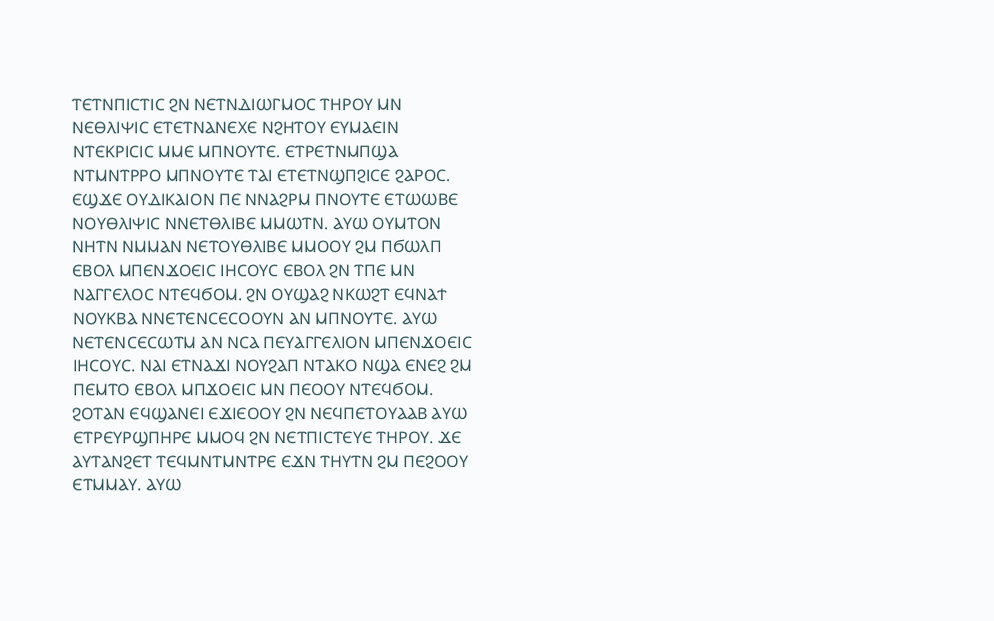ⲦⲈⲦⲚⲠⲒⲤⲦⲒⲤ ϨⲚ ⲚⲈⲦⲚⲆⲒⲰⲄⲘⲞⲤ ⲦⲎⲢⲞⲨ ⲘⲚ ⲚⲈⲐⲖⲒⲮⲒⲤ ⲈⲦⲈⲦⲚⲀⲚⲈⲬⲈ ⲚϨⲎⲦⲞⲨ ⲈⲨⲘⲀⲈⲒⲚ ⲚⲦⲈⲔⲢⲒⲤⲒⲤ ⲘⲘⲈ ⲘⲠⲚⲞⲨⲦⲈ. ⲈⲦⲢⲈⲦⲚⲘⲠϢⲀ ⲚⲦⲘⲚⲦⲢⲢⲞ ⲘⲠⲚⲞⲨⲦⲈ ⲦⲀⲒ ⲈⲦⲈⲦⲚϢⲠϨⲒⲤⲈ ϨⲀⲢⲞⲤ. ⲈϢϪⲈ ⲞⲨⲆⲒⲔⲀⲒⲞⲚ ⲠⲈ ⲚⲚⲀϨⲢⲘ ⲠⲚⲞⲨⲦⲈ ⲈⲦⲰⲰⲂⲈ ⲚⲞⲨⲐⲖⲒⲮⲒⲤ ⲚⲚⲈⲦⲐⲖⲒⲂⲈ ⲘⲘⲰⲦⲚ. ⲀⲨⲰ ⲞⲨⲘⲦⲞⲚ ⲚⲎⲦⲚ ⲚⲘⲘⲀⲚ ⲚⲈⲦⲞⲨⲐⲖⲒⲂⲈ ⲘⲘⲞⲞⲨ ϨⲘ ⲠϬⲰⲖⲠ ⲈⲂⲞⲖ ⲘⲠⲈⲚϪⲞⲈⲒⲤ ⲒⲎⲤⲞⲨⲤ ⲈⲂⲞⲖ ϨⲚ ⲦⲠⲈ ⲘⲚ ⲚⲀⲄⲄⲈⲖⲞⲤ ⲚⲦⲈϤϬⲞⲘ. ϨⲚ ⲞⲨϢⲀϨ ⲚⲔⲰϨⲦ ⲈϤⲚⲀϮ ⲚⲞⲨⲔⲂⲀ ⲚⲚⲈⲦⲈⲚⲤⲈⲤⲞⲞⲨⲚ ⲀⲚ ⲘⲠⲚⲞⲨⲦⲈ. ⲀⲨⲰ ⲚⲈⲦⲈⲚⲤⲈⲤⲰⲦⲘ ⲀⲚ ⲚⲤⲀ ⲠⲈⲨⲀⲄⲄⲈⲖⲒⲞⲚ ⲘⲠⲈⲚϪⲞⲈⲒⲤ ⲒⲎⲤⲞⲨⲤ. ⲚⲀⲒ ⲈⲦⲚⲀϪⲒ ⲚⲞⲨϨⲀⲠ ⲚⲦⲀⲔⲞ ⲚϢⲀ ⲈⲚⲈϨ ϨⲘ ⲠⲈⲘⲦⲞ ⲈⲂⲞⲖ ⲘⲠϪⲞⲈⲒⲤ ⲘⲚ ⲠⲈⲞⲞⲨ ⲚⲦⲈϤϬⲞⲘ. ϨⲞⲦⲀⲚ ⲈϤϢⲀⲚⲈⲒ ⲈϪⲒⲈⲞⲞⲨ ϨⲚ ⲚⲈϤⲠⲈⲦⲞⲨⲀⲀⲂ ⲀⲨⲰ ⲈⲦⲢⲈⲨⲢϢⲠⲎⲢⲈ ⲘⲘⲞϤ ϨⲚ ⲚⲈⲦⲠⲒⲤⲦⲈⲨⲈ ⲦⲎⲢⲞⲨ. ϪⲈ ⲀⲨⲦⲀⲚϨⲈⲦ ⲦⲈϤⲘⲚⲦⲘⲚⲦⲢⲈ ⲈϪⲚ ⲦⲎⲨⲦⲚ ϨⲘ ⲠⲈϨⲞⲞⲨ ⲈⲦⲘⲘⲀⲨ. ⲀⲨⲰ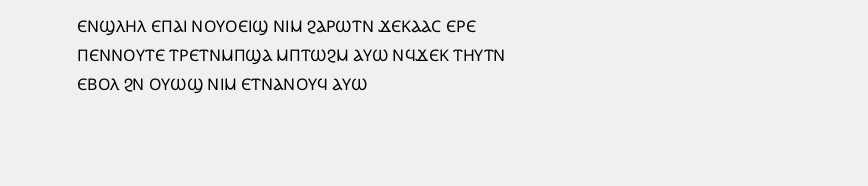ⲈⲚϢⲖⲎⲖ ⲈⲠⲀⲒ ⲚⲞⲨⲞⲈⲒϢ ⲚⲒⲘ ϨⲀⲢⲰⲦⲚ ϪⲈⲔⲀⲀⲤ ⲈⲢⲈ ⲠⲈⲚⲚⲞⲨⲦⲈ ⲦⲢⲈⲦⲚⲘⲠϢⲀ ⲘⲠⲦⲰϨⲘ ⲀⲨⲰ ⲚϤϪⲈⲔ ⲦⲎⲨⲦⲚ ⲈⲂⲞⲖ ϨⲚ ⲞⲨⲰϢ ⲚⲒⲘ ⲈⲦⲚⲀⲚⲞⲨϤ ⲀⲨⲰ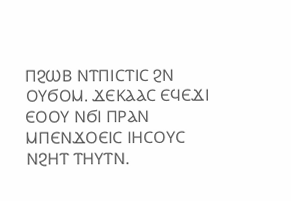ⲠϨⲰⲂ ⲚⲦⲠⲒⲤⲦⲒⲤ ϨⲚ ⲞⲨϬⲞⲘ. ϪⲈⲔⲀⲀⲤ ⲈϤⲈϪⲒ ⲈⲞⲞⲨ ⲚϬⲒ ⲠⲢⲀⲚ ⲘⲠⲈⲚϪⲞⲈⲒⲤ ⲒⲎⲤⲞⲨⲤ ⲚϨⲎⲦ ⲦⲎⲨⲦⲚ.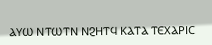ⲀⲨⲰ ⲚⲦⲰⲦⲚ ⲚϨⲎⲦϤ ⲔⲀⲦⲀ ⲦⲈⲬⲀⲢⲒⲤ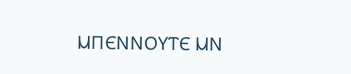ⲘⲠⲈⲚⲚⲞⲨⲦⲈ ⲘⲚ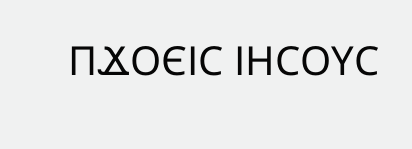ⲠϪⲞⲈⲒⲤ ⲒⲎⲤⲞⲨⲤ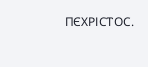ⲠⲈⲬⲢⲒⲤⲦⲞⲤ.